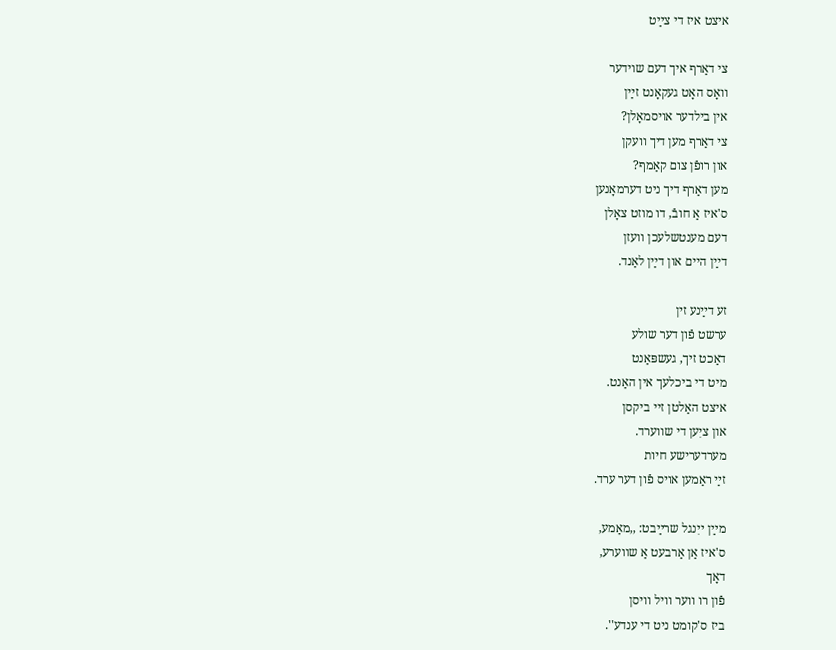איצט איז די צײַט

צי דאַרף איך דעם שױדער
װאָס האָט געקאָנט זײַן
אין בילדער אױסמאָלן?
צי דאַרף מען דיך װעקן
און רופֿן צום קאַמף?
מען דאַרף דיך ניט דערמאָנען
ס'איז אַ חובֿ, דו מוזט צאָלן
דעם מענטשלעכן װעזן
דײַן הײם און דײַן לאַנד.

זע דײַנע זין
ערשט פֿון דער שולע
דאַכט זיך, געשפּאַנט
מיט די ביכלעך אין האַנט.
איצט האַלטן זײ ביקסן
און ציִען די שװערד.
מערדערישע חיות
זײַ ראַמען אױס פֿון דער ערד.

מײַן ייִנגל שרײַבט: ,,מאַמע,
ס'איז אַן אַרבעט אַ שװערע,
דאָך
פֿון רו װער װיל װיסן
ביז ס'קומט ניט די ענדע''.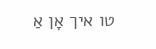טו איך אָן אַ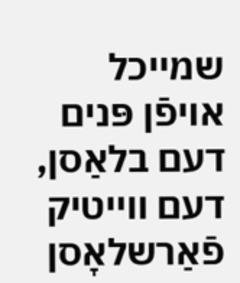שמײכל
אױפֿן פּנים דעם בלאַסן,
דעם װײטיק פֿאַרשלאָסן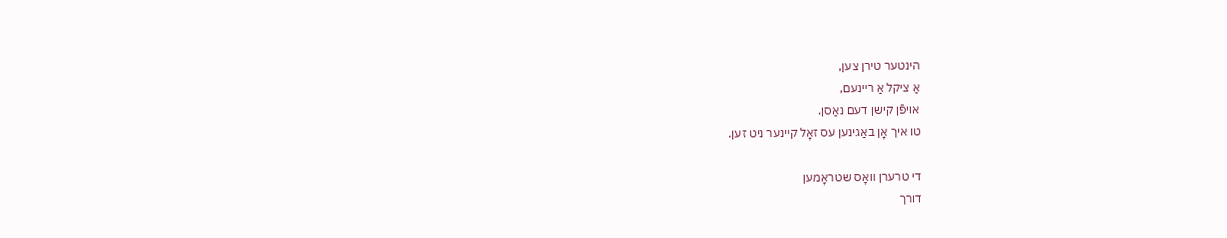הינטער טירן צען,
אַ ציקל אַ רײנעם,
אױפֿן קישן דעם נאַסן.
טו איך אָן באַגינען עס זאָל קײנער ניט זען.

די טרערן װאָס שטראָמען
דורך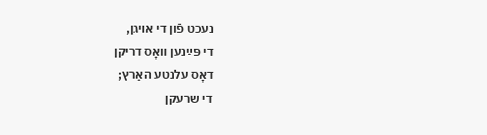נעכט פֿון די אױגן,
די פּײַנען װאָס דריקן
דאָס עלנטע האַרץ;
די שרעקן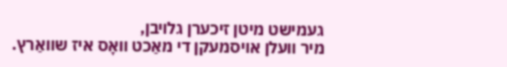געמישט מיטן זיכערן גלױבן,
מיר װעלן אױסמעקן די מאַכט װאָס איז שװאַרץ.